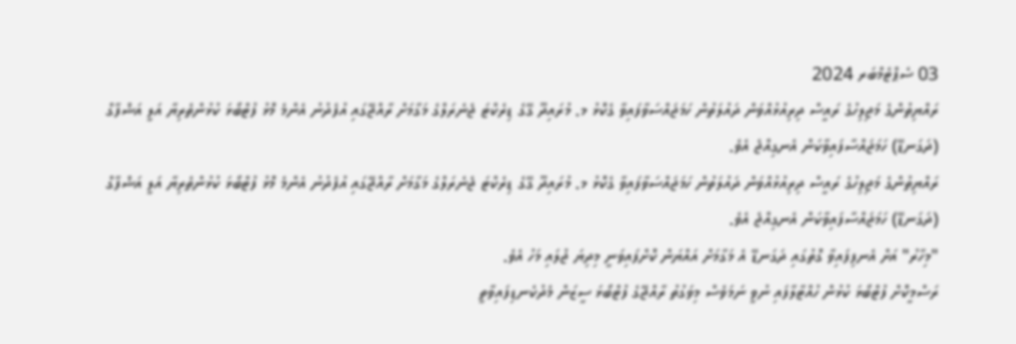03 ސެޕްޓެމްބަރ 2024
ރައްޔިތުންގެ މަޖިލިހުގެ ރައީސް ދިރިއުޅުއްވަން ދައުލަތުން ހަމަޖައްސަވާފައިވާ ގެކޮޅު މ. މުރައިދޫ ގޭގެ ޑިރެކްޓަ ޖެނެރަލްގެ މަގާމަށް ރާއްޖޭގައި އުފެދުނު އެންމެ މޮޅު ފުޓްބޯޅަ ކުޅުންތެރިޔާ އަލީ އަޝްފާގް (ދަގަނޑޭ) ހަމަޖައްސާފައިވާކަން އެނގިއްޖެ އެވެ.
ރައްޔިތުންގެ މަޖިލިހުގެ ރައީސް ދިރިއުޅުއްވަން ދައުލަތުން ހަމަޖައްސަވާފައިވާ ގެކޮޅު މ. މުރައިދޫ ގޭގެ ޑިރެކްޓަ ޖެނެރަލްގެ މަގާމަށް ރާއްޖޭގައި އުފެދުނު އެންމެ މޮޅު ފުޓްބޯޅަ ކުޅުންތެރިޔާ އަލީ އަޝްފާގް (ދަގަނޑޭ) ހަމަޖައްސާފައިވާކަން އެނގިއްޖެ އެވެ.
"މިހާރު" އަށް އެނފިފައިވާ ގޮތުގައި ދަގަނޑޭ އެ މަގާމަށް އައްޔަން ކޮށްފައިވަނީ މިދިޔަ ޖުލައި މަހު އެވެ.
ރަސްމީކޮށް ފުޓްބޯޅަ ކުޅުން ހުއްޓާލާފައި ނުވީ ނަމަވެސް މިވަގުތު ރާއްޖޭގެ ފުޓްބޯޅަ ސީޒަން މެދުކެނޑިފައިވާތީ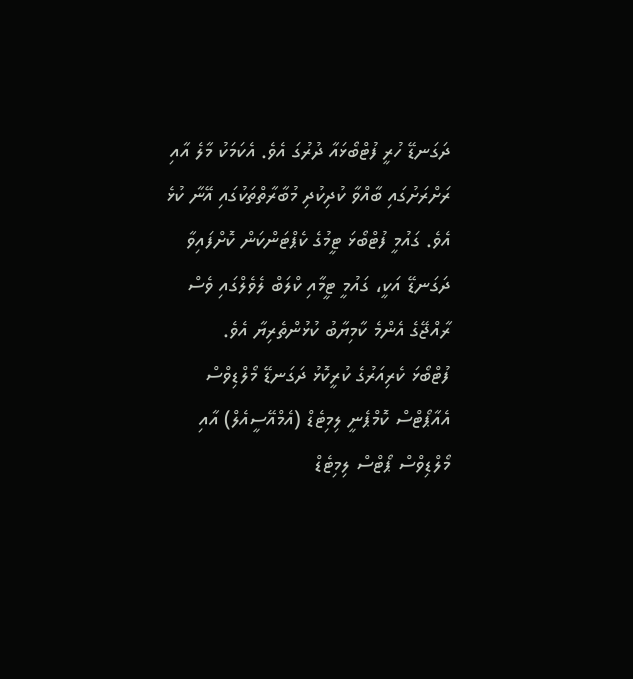ދަގަނޑޭ ހުރީ ފުޓްބޯޅައާ ދުރުގަ އެވެ. އެކަމަކު މާލެ އާއި ރަށްރަށުގައި ބާއްވާ ކުދިކުދި މުބާރާތްތަކުގައި އޭނާ ކުޅެ އެވެ. ގައުމީ ފުޓްބޯޅަ ޓީމުގެ ކެޕްޓަންކަން ކޮށްފައިވާ ދަގަނޑޭ އަކީ، ގައުމީ ޓީމާއި ކްލަބް ލެވެލްގައި ވެސް ރާއްޖޭގެ އެންމެ ކާމިޔާބު ކުޅުންތެރިޔާ އެވެ.
ފުޓްބޯޅަ ކެރިއަރުގެ ކުރީކޮޅު ދަގަނޑޭ މޯލްޑިވްސް އެއާޕޯޓްސް ކޮމްޕެނީ ލިމިޓެޑް (އެމްއޭސީއެލް) އާއި މޯލްޑިވްސް ޕޯޓްސް ލިމިޓެޑް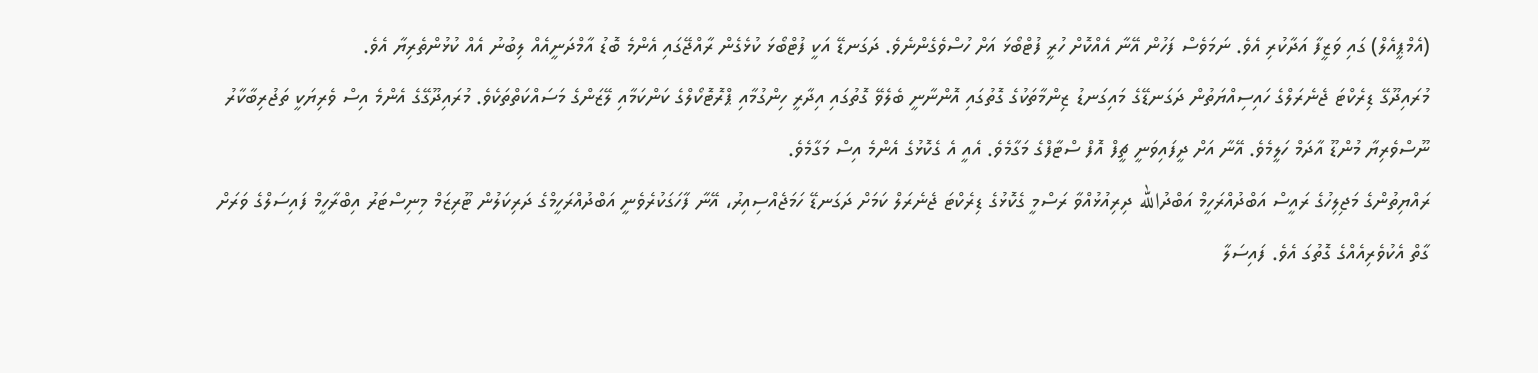(އެމްޕީއެލް) ގައި ވަޒީފާ އަދާކުރި އެވެ. ނަމަވެސް ފަހުން އޭނާ އެއްކޮށް ހުރީ ފުޓްބޯޅަ އަށް ހުސްވެގެންނެވެ. ދަގަނޑޭ އަކީ ފުޓްބޯޅަ ކުޅެގެން ރާއްޖޭގައި އެންމެ ބޮޑު އާމްދަނީއެއް ލިބުނު އެއް ކުޅުންތެރިޔާ އެވެ.
މުރައިދޫގޭ ޑިރެކްޓަ ޖެނެރަލްގެ ހައިސިއްޔަތުން ދަގަނޑޭގެ މައިގަނޑު ޒިންމާތަކުގެ ގޮތުގައި އޮންނާނީ ބެލެވޭ ގޮތުގައި އިދާރީ ހިންގުމާއި ޕްރޮޓޮކޯލްގެ ކަންކަމާއި ލޭޒަންގެ މަސައްކަތްތަކެވެ. މުރައިދޫގޭގެ އެންމެ އިސް ވެރިޔަކީ ތަޖުރިބާކާރު ނޫސްވެރިޔާ މުންޑޫ އާދަމް ހަލީމެވެ. އޭނާ އަށް ދީފައިވަނީ ޗީފް އޮފް ސްޓާފްގެ މަގާމެވެ. އެއީ އެ ގެކޮޅުގެ އެންމެ އިސް މަގާމެވެ.
ރައްޔިތުންގެ މަޖިލިހުގެ ރައީސް އަބްދުއްރަހީމް އަބްދުالله ދިރިއުޅުއްވާ ރަސްމީ ގެކޮޅުގެ ޑިރެކްޓަ ޖެނެރަލް ކަމަށް ދަގަނޑޭ ހަމަޖެއްސިއިރު، އޭނާ ފާހަގަކުރެވެނީ އަބްދުއްރަހީމްގެ ދަރިކަލުން ޓޫރިޒަމް މިނިސްޓަރު އިބްރާހީމް ފައިސަލްގެ ވަރަށް ގާތް އެކުވެރިއެއްގެ ގޮތުގަ އެވެ. ފައިސަލާ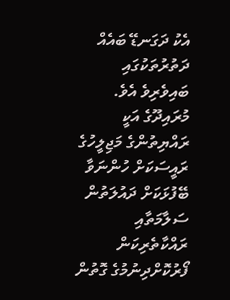އެކު ދަގަނޑޭ ބައެއް ދަތުރުތަކުގައި ބައިވެރިވެ އެވެ.
މުރައިދޫގެ އަކީ ރައްޔިތުންގެ މަޖިލީހުގެ ރައީސަކަށް ހުންނަވާ ބޭފުޅަކަށް ދައުލަތުން ސަލާމަތާއި ރައްކާތެރިކަން ފޯރުކޮށްދިނުމުގެ ގޮތުން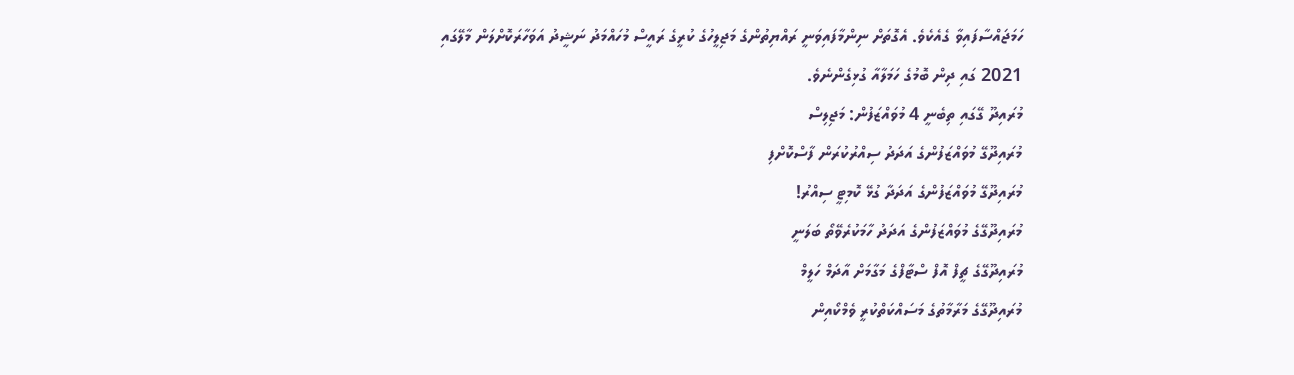ހަމަޖައްސާފައިވާ ގެއެކެވެ. އެގޮތަށް ނިންމާފައިވަނީ ރައްޔިތުންގެ މަޖިލީހުގެ ކުރީގެ ރައީސް މުހައްމަދު ނަޝީދު އަވަހާރަކޮށްލަން މާލޭގައި 2021 ގައި ދިން ބޮމުގެ ހަމަލާއާ ގުޅިގެންނެވެ.
މުރައިދޫ ގޭގައި ތިބެނީ 4 މުވައްޒަފުން: މަޖިލިސް
މުރައިދޫގޭ މުވައްޒަފުންގެ އަދަދު ސިއްރުކުރަން ފާސްކޮށްފި
މުރައިދޫގޭ މުވައްޒަފުންގެ އަދަދާ ގުޅޭ ކޮމިޓީ ސިއްރު!
މުރައިދޫގޭގެ މުވައްޒަފުންގެ އަދަދު ހާމަކުރެވޭތޯ ބަލަނީ
މުރައިދޫގޭގެ ޗީފް އޮފް ސްޓާފްގެ މަގާމަށް އާދަމް ހަލީމް
މުރައިދޫގޭގެ މަރާމާތުގެ މަސައްކަތްކުރީ ވެމްކޯއިން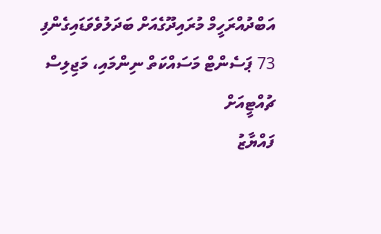އަބްދުއްރަހީމް މުރައިދޫގެއަށް ބަދަލުވެވަޑައިގެންފި
73 ޕަސެންޓް މަސައްކަތް ނިންމައި، މަޖިލިސް ޗުއްޓީއަށް
ފައްޔާޒު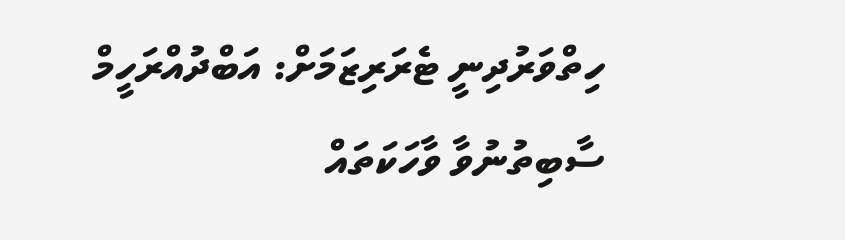ހިތްވަރުދިނީ ޓެރަރިޒަމަށް: އަބްދުއްރަހީމް
ސާބިތުނުވާ ވާހަކަތައް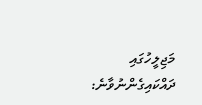މަޖިލީހުގައި ދައްކައިގެންނުވާނެ: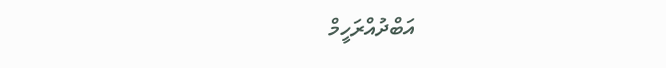އަބްދުއްރަހީމް